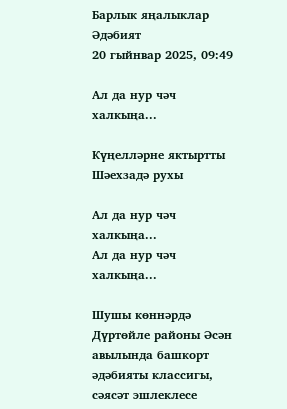Барлык яңалыклар
Әдәбият
20 гыйнвар 2025, 09:49

Ал да нур чәч халкыңа...

Күңелләрне яктыртты Шәехзадә рухы

Ал да нур чәч халкыңа...
Ал да нур чәч халкыңа...

Шушы көннәрдә Дүртөйле районы Әсән авылында башкорт әдәбияты классигы, сәясәт эшлеклесе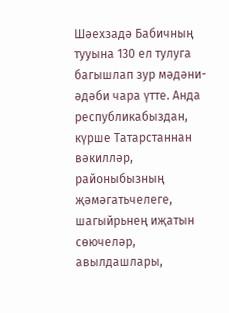Шәехзадә Бабичның тууына 130 ел тулуга багышлап зур мәдәни-әдәби чара үтте. Анда республикабыздан, күрше Татарстаннан вәкилләр, районыбызның җәмәгатьчелеге, шагыйрьнең иҗатын сөючеләр, авылдашлары,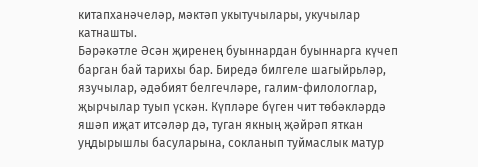китапханәчеләр, мәктәп укытучылары, укучылар катнашты.
Бәрәкәтле Әсән җиренең буыннардан буыннарга күчеп барган бай тарихы бар. Биредә билгеле шагыйрьләр, язучылар, әдәбият белгечләре, галим-филологлар, җырчылар туып үскән. Күпләре бүген чит төбәкләрдә яшәп иҗат итсәләр дә, туган якның җәйрәп яткан уңдырышлы басуларына, сокланып туймаслык матур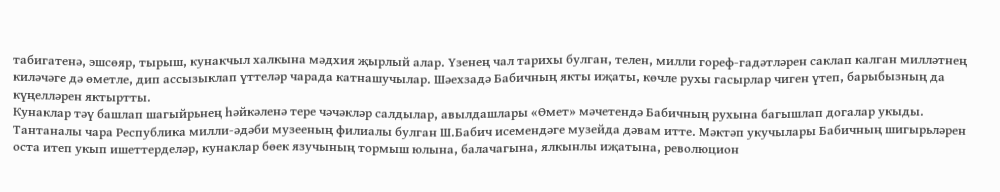табигатенә, эшсөяр, тырыш, кунакчыл халкына мәдхия җырлый алар. Үзенең чал тарихы булган, телен, милли гореф-гадәтләрен саклап калган милләтнең киләчәге дә өметле, дип ассызыклап үттеләр чарада катнашучылар. Шәехзадә Бабичның якты иҗаты, көчле рухы гасырлар чиген үтеп, барыбызның да күңелләрен яктыртты.
Кунаклар тәү башлап шагыйрьнең hәйкәленә тере чәчәкләр салдылар, авылдашлары «Өмет» мәчетендә Бабичның рухына багышлап догалар укыды.
Тантаналы чара Республика милли-әдәби музееның филиалы булган Ш.Бабич исемендәге музейда дәвам итте. Мәктәп укучылары Бабичның шигырьләрен оста итеп укып ишеттерделәр, кунаклар бөек язучының тормыш юлына, балачагына, ялкынлы иҗатына, революцион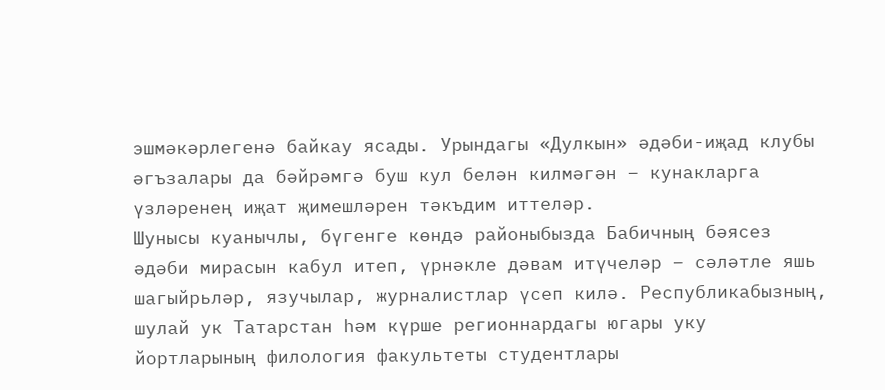эшмәкәрлегенә байкау ясады. Урындагы «Дулкын» әдәби-иҗад клубы әгъзалары да бәйрәмгә буш кул белән килмәгән – кунакларга үзләренең иҗат җимешләрен тәкъдим иттеләр.
Шунысы куанычлы, бүгенге көндә районыбызда Бабичның бәясез әдәби мирасын кабул итеп, үрнәкле дәвам итүчеләр – сәләтле яшь шагыйрьләр, язучылар, журналистлар үсеп килә. Республикабызның, шулай ук Татарстан hәм күрше регионнардагы югары уку йортларының филология факультеты студентлары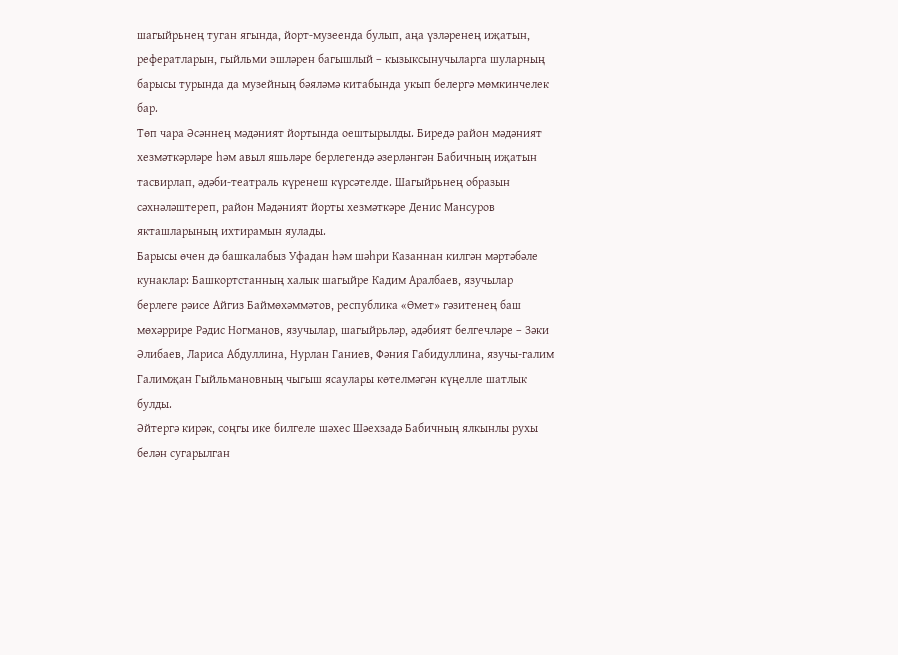шагыйрьнең туган ягында, йорт-музеенда булып, аңа үзләренең иҗатын, рефератларын, гыйльми эшләрен багышлый – кызыксынучыларга шуларның барысы турында да музейның бәяләмә китабында укып белергә мөмкинчелек бар.
Төп чара Әсәннең мәдәният йортында оештырылды. Биредә район мәдәният хезмәткәрләре һәм авыл яшьләре берлегендә әзерләнгән Бабичның иҗатын тасвирлап, әдәби-театраль күренеш күрсәтелде. Шагыйрьнең образын сәхнәләштереп, район Мәдәният йорты хезмәткәре Денис Мансуров якташларының ихтирамын яулады.
Барысы өчен дә башкалабыз Уфадан hәм шәhри Казаннан килгән мәртәбәле кунаклар: Башкортстанның халык шагыйре Кадим Аралбаев, язучылар берлеге рәисе Айгиз Баймөхәммәтов, республика «Өмет» гәзитенең баш мөхәррире Рәдис Ногманов, язучылар, шагыйрьләр, әдәбият белгечләре – Зәки Әлибаев, Лариса Абдуллина, Нурлан Ганиев, Фәния Габидуллина, язучы-галим Галимҗан Гыйльмановның чыгыш ясаулары көтелмәгән күңелле шатлык булды.
Әйтергә кирәк, соңгы ике билгеле шәхес Шәехзадә Бабичның ялкынлы рухы белән сугарылган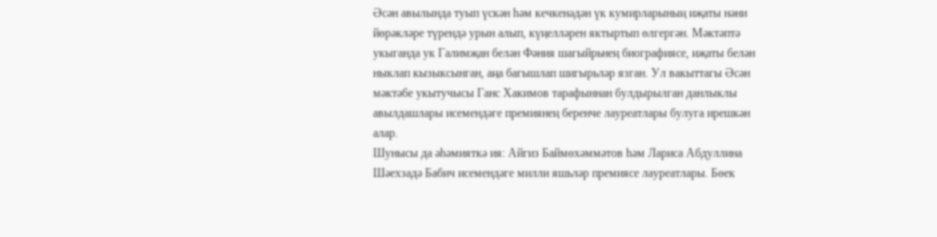Әсән авылында туып үскән hәм кечкенәдән үк кумирларының иҗаты нәни йөрәкләре түрендә урын алып, күңелләрен яктыртып өлгергән. Мәктәптә укыганда ук Галимҗан белән Фәния шагыйрьнең биографиясе, иҗаты белән ныклап кызыксынган, аңа багышлап шигырьләр язган. Ул вакыттагы Әсән мәктәбе укытучысы Ганс Хакимов тарафыннан булдырылган данлыклы авылдашлары исемендәге премиянең беренче лауреатлары булуга ирешкән алар.
Шунысы да әһәмияткә ия: Айгиз Баймөхәммәтов һәм Лариса Абдуллина Шәехзадә Бабич исемендәге милли яшьләр премиясе лауреатлары. Бөек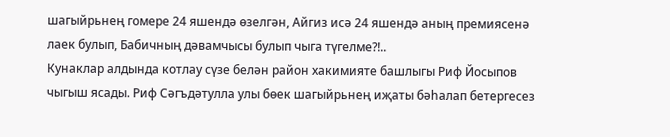шагыйрьнең гомере 24 яшендә өзелгән, Айгиз исә 24 яшендә аның премиясенә лаек булып, Бабичның дәвамчысы булып чыга түгелме?!..
Кунаклар алдында котлау сүзе белән район хакимияте башлыгы Риф Йосыпов чыгыш ясады. Риф Сәгъдәтулла улы бөек шагыйрьнең иҗаты бәhалап бетергесез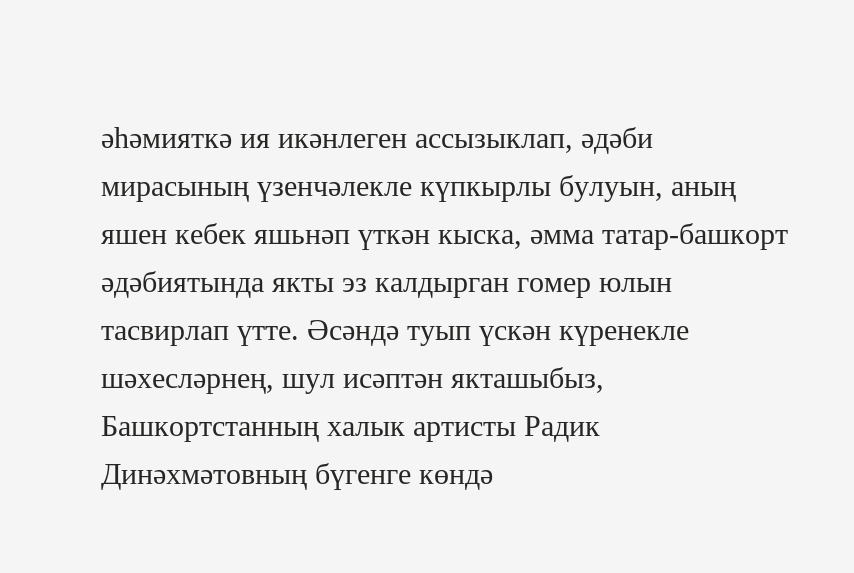әhәмияткә ия икәнлеген ассызыклап, әдәби мирасының үзенчәлекле күпкырлы булуын, аның яшен кебек яшьнәп үткән кыска, әмма татар-башкорт әдәбиятында якты эз калдырган гомер юлын тасвирлап үтте. Әсәндә туып үскән күренекле шәхесләрнең, шул исәптән якташыбыз, Башкортстанның халык артисты Радик Динәхмәтовның бүгенге көндә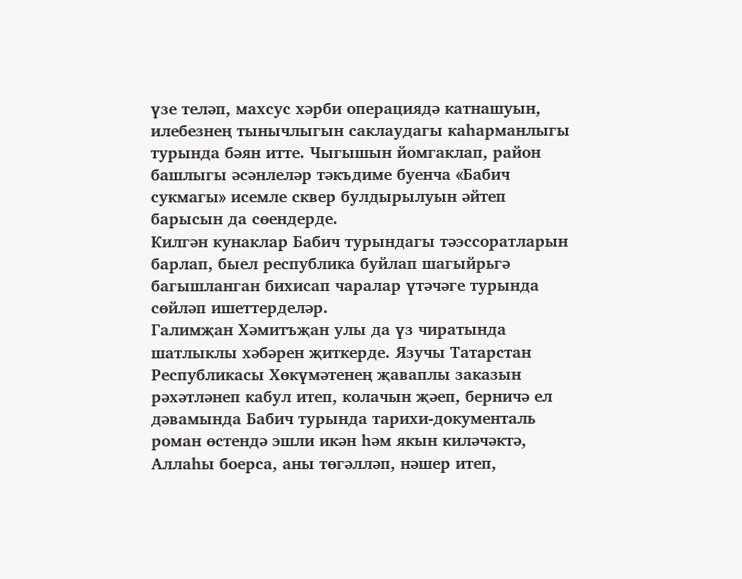үзе теләп, махсус хәрби операциядә катнашуын, илебезнең тынычлыгын саклаудагы каһарманлыгы турында бәян итте. Чыгышын йомгаклап, район башлыгы әсәнлеләр тәкъдиме буенча «Бабич сукмагы» исемле сквер булдырылуын әйтеп барысын да сөендерде.
Килгән кунаклар Бабич турындагы тәэссоратларын барлап, быел республика буйлап шагыйрьгә багышланган бихисап чаралар үтәчәге турында сөйләп ишеттерделәр.
Галимҗан Хәмитъҗан улы да үз чиратында шатлыклы хәбәрен җиткерде. Язучы Татарстан Республикасы Хөкүмәтенең җаваплы заказын рәхәтләнеп кабул итеп, колачын җәеп, берничә ел дәвамында Бабич турында тарихи-документаль роман өстендә эшли икән hәм якын киләчәктә, Аллаhы боерса, аны төгәлләп, нәшер итеп,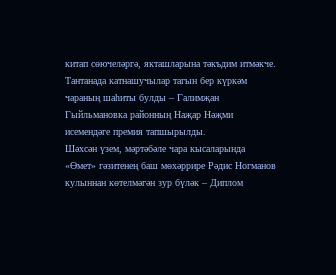китап сөючеләргә, якташларына тәкъдим итмәкче. Тантанада катнашучылар тагын бер күркәм чараның шаһиты булды – Галимҗан Гыйльмановка районның Наҗар Нәҗми исемендәге премия тапшырылды.
Шәхсән үзем, мәртәбәле чара кысаларында «Өмет» гәзитенең баш мөхәррире Рәдис Ногманов кулыннан көтелмәгән зур бүләк – Диплом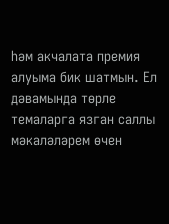һәм акчалата премия алуыма бик шатмын. Ел дәвамында төрле темаларга язган саллы мәкаләләрем өчен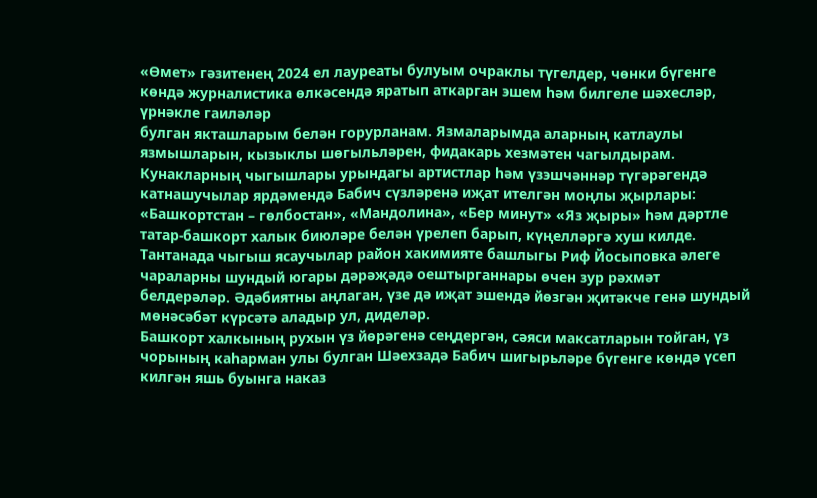«Өмет» гәзитенең 2024 ел лауреаты булуым очраклы түгелдер, чөнки бүгенге көндә журналистика өлкәсендә яратып аткарган эшем һәм билгеле шәхесләр, үрнәкле гаиләләр
булган якташларым белән горурланам. Язмаларымда аларның катлаулы язмышларын, кызыклы шөгыльләрен, фидакарь хезмәтен чагылдырам.
Кунакларның чыгышлары урындагы артистлар һәм үзэшчәннәр түгәрәгендә катнашучылар ярдәмендә Бабич сүзләренә иҗат ителгән моңлы җырлары: «Башкортстан – гөлбостан», «Мандолина», «Бер минут» «Яз җыры» һәм дәртле татар-башкорт халык биюләре белән үрелеп барып, күңелләргә хуш килде.
Тантанада чыгыш ясаучылар район хакимияте башлыгы Риф Йосыповка әлеге чараларны шундый югары дәрәҗәдә оештырганнары өчен зур рәхмәт белдерәләр. Әдәбиятны аңлаган, үзе дә иҗат эшендә йөзгән җитәкче генә шундый мөнәсәбәт күрсәтә аладыр ул, диделәр.
Башкорт халкының рухын үз йөрәгенә сеңдергән, сәяси максатларын тойган, үз чорының каһарман улы булган Шәехзадә Бабич шигырьләре бүгенге көндә үсеп килгән яшь буынга наказ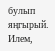булып яңгырый. Илем,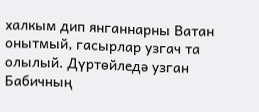халкым дип янганнарны Ватан онытмый, гасырлар узгач та олылый. Дүртөйледә узган Бабичның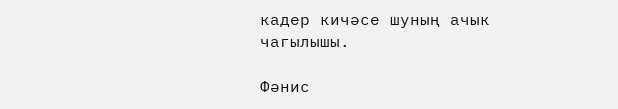кадер кичәсе шуның ачык чагылышы.

Фәнис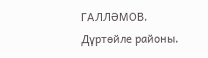ГАЛЛӘМОВ.
Дүртөйле районы.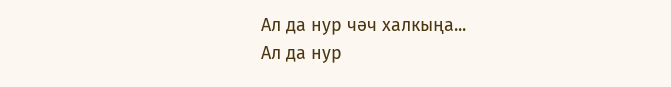Ал да нур чәч халкыңа...
Ал да нур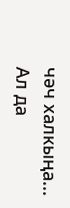чәч халкыңа...
Ал да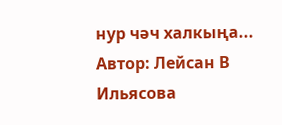нур чәч халкыңа...
Автор: Лейсан В Ильясова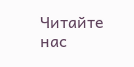Читайте нас